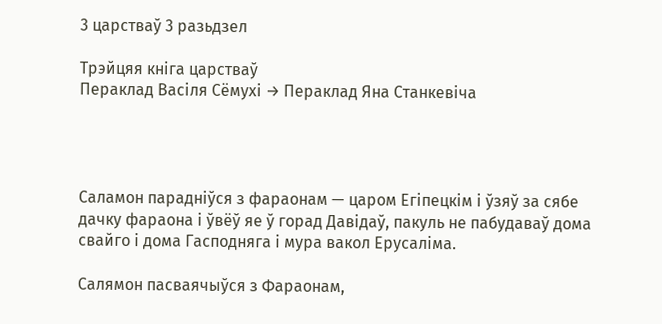3 царстваў 3 разьдзел

Трэйцяя кніга царстваў
Пераклад Васіля Сёмухі → Пераклад Яна Станкевіча




Саламон парадніўся з фараонам — царом Егіпецкім і ўзяў за сябе дачку фараона і ўвёў яе ў горад Давідаў, пакуль не пабудаваў дома свайго і дома Гасподняга і мура вакол Ерусаліма.

Салямон пасваячыўся з Фараонам,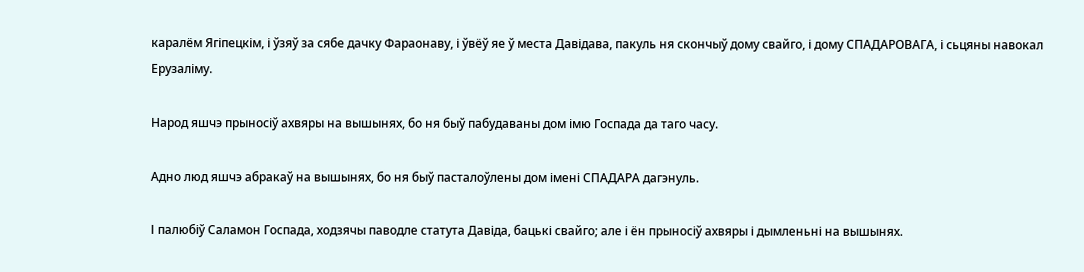каралём Ягіпецкім, і ўзяў за сябе дачку Фараонаву, і ўвёў яе ў места Давідава, пакуль ня скончыў дому свайго, і дому СПАДАРОВАГА, і сьцяны навокал Ерузаліму.

Народ яшчэ прыносіў ахвяры на вышынях, бо ня быў пабудаваны дом імю Госпада да таго часу.

Адно люд яшчэ абракаў на вышынях, бо ня быў пасталоўлены дом імені СПАДАРА дагэнуль.

І палюбіў Саламон Госпада, ходзячы паводле статута Давіда, бацькі свайго; але і ён прыносіў ахвяры і дымленьні на вышынях.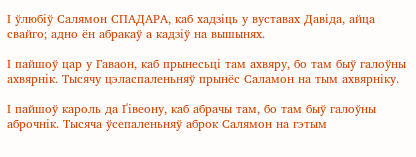І ўлюбіў Салямон СПАДАРА, каб хадзіць у вуставах Давіда, айца свайго; адно ён абракаў а кадзіў на вышынях.

І пайшоў цар у Гаваон, каб прынесьці там ахвяру, бо там быў галоўны ахвярнік. Тысячу цэласпаленьняў прынёс Саламон на тым ахвярніку.

І пайшоў кароль да Ґівеону, каб абрачы там, бо там быў галоўны аброчнік. Тысяча ўсепаленьняў аброк Салямон на гэтым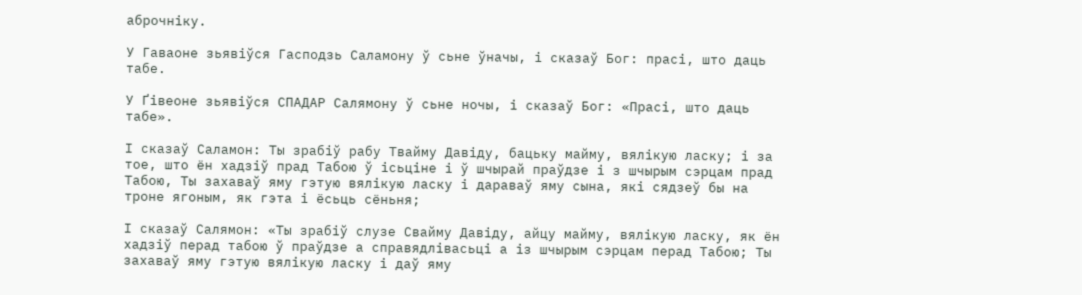аброчніку.

У Гаваоне зьявіўся Гасподзь Саламону ў сьне ўначы, і сказаў Бог: прасі, што даць табе.

У Ґівеоне зьявіўся СПАДАР Салямону ў сьне ночы, і сказаў Бог: «Прасі, што даць табе».

І сказаў Саламон: Ты зрабіў рабу Твайму Давіду, бацьку майму, вялікую ласку; і за тое, што ён хадзіў прад Табою ў ісьціне і ў шчырай праўдзе і з шчырым сэрцам прад Табою, Ты захаваў яму гэтую вялікую ласку і дараваў яму сына, які сядзеў бы на троне ягоным, як гэта і ёсьць сёньня;

І сказаў Салямон: «Ты зрабіў слузе Свайму Давіду, айцу майму, вялікую ласку, як ён хадзіў перад табою ў праўдзе а справядлівасьці а із шчырым сэрцам перад Табою; Ты захаваў яму гэтую вялікую ласку і даў яму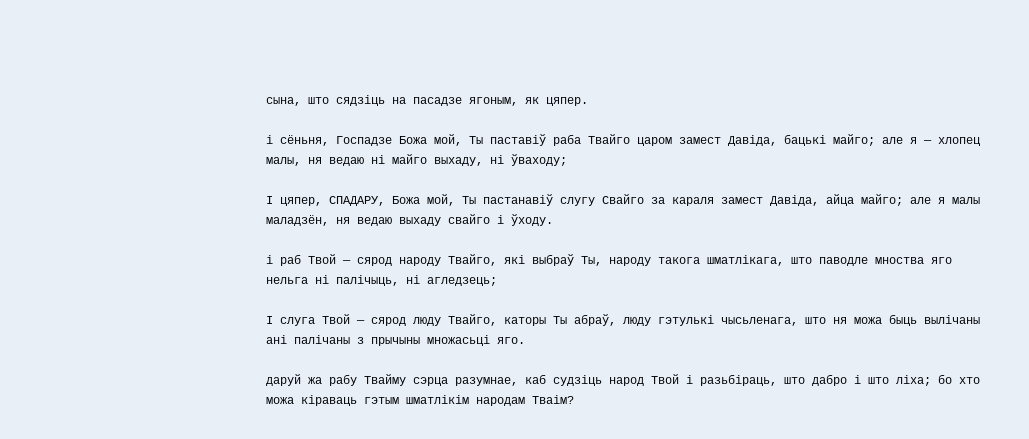сына, што сядзіць на пасадзе ягоным, як цяпер.

і сёньня, Госпадзе Божа мой, Ты паставіў раба Твайго царом замест Давіда, бацькі майго; але я — хлопец малы, ня ведаю ні майго выхаду, ні ўваходу;

І цяпер, СПАДАРУ, Божа мой, Ты пастанавіў слугу Свайго за караля замест Давіда, айца майго; але я малы маладзён, ня ведаю выхаду свайго і ўходу.

і раб Твой — сярод народу Твайго, які выбраў Ты, народу такога шматлікага, што паводле мноства яго нельга ні палічыць, ні агледзець;

І слуга Твой — сярод люду Твайго, каторы Ты абраў, люду гэтулькі чысьленага, што ня можа быць вылічаны ані палічаны з прычыны множасьці яго.

даруй жа рабу Твайму сэрца разумнае, каб судзіць народ Твой і разьбіраць, што дабро і што ліха; бо хто можа кіраваць гэтым шматлікім народам Тваім?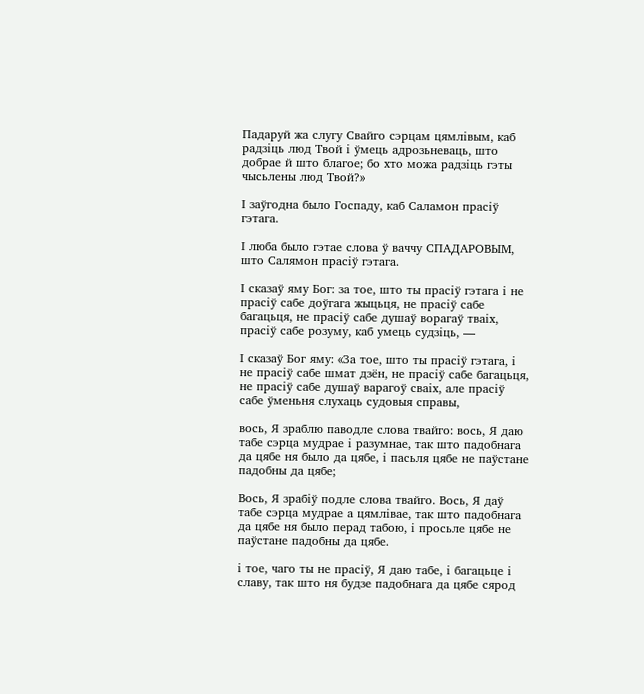Падаруй жа слугу Свайго сэрцам цямлівым, каб радзіць люд Твой і ўмець адрозьневаць, што добрае й што благое; бо хто можа радзіць гэты чысьлены люд Твой?»

І заўгодна было Госпаду, каб Саламон прасіў гэтага.

І люба было гэтае слова ў ваччу СПАДАРОВЫМ, што Салямон прасіў гэтага.

І сказаў яму Бог: за тое, што ты прасіў гэтага і не прасіў сабе доўгага жыцьця, не прасіў сабе багацьця, не прасіў сабе душаў ворагаў тваіх, прасіў сабе розуму, каб умець судзіць, —

І сказаў Бог яму: «За тое, што ты прасіў гэтага, і не прасіў сабе шмат дзён, не прасіў сабе багацьця, не прасіў сабе душаў варагоў сваіх, але прасіў сабе ўменьня слухаць судовыя справы,

вось, Я зраблю паводле слова твайго: вось, Я даю табе сэрца мудрае і разумнае, так што падобнага да цябе ня было да цябе, і пасьля цябе не паўстане падобны да цябе;

Вось, Я зрабіў подле слова твайго. Вось, Я даў табе сэрца мудрае а цямлівае, так што падобнага да цябе ня было перад табою, і просьле цябе не паўстане падобны да цябе.

і тое, чаго ты не прасіў, Я даю табе, і багацьце і славу, так што ня будзе падобнага да цябе сярод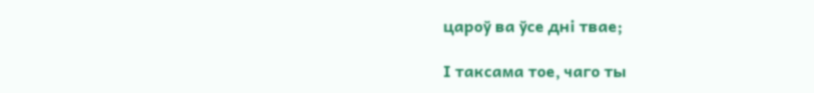цароў ва ўсе дні твае;

І таксама тое, чаго ты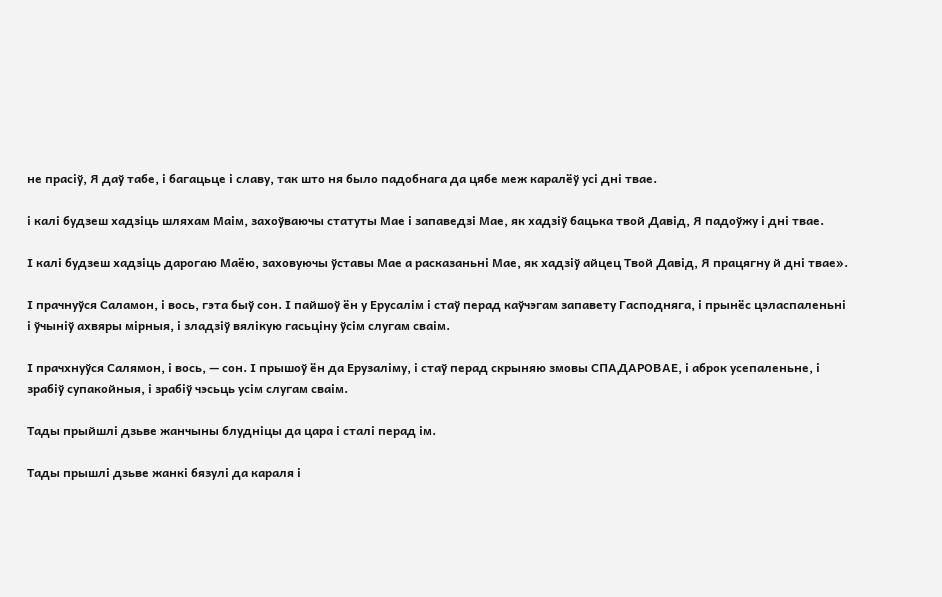не прасіў, Я даў табе, і багацьце і славу, так што ня было падобнага да цябе меж каралёў усі дні твае.

і калі будзеш хадзіць шляхам Маім, захоўваючы статуты Мае і запаведзі Мае, як хадзіў бацька твой Давід, Я падоўжу і дні твае.

І калі будзеш хадзіць дарогаю Маёю, заховуючы ўставы Мае а расказаньні Мае, як хадзіў айцец Твой Давід, Я працягну й дні твае».

І прачнуўся Саламон, і вось, гэта быў сон. І пайшоў ён у Ерусалім і стаў перад каўчэгам запавету Гасподняга, і прынёс цэласпаленьні і ўчыніў ахвяры мірныя, і зладзіў вялікую гасьціну ўсім слугам сваім.

І прачхнуўся Салямон, і вось, — сон. І прышоў ён да Ерузаліму, і стаў перад скрыняю змовы СПАДАРОВАЕ, і аброк усепаленьне, і зрабіў супакойныя, і зрабіў чэсьць усім слугам сваім.

Тады прыйшлі дзьве жанчыны блудніцы да цара і сталі перад ім.

Тады прышлі дзьве жанкі бязулі да караля і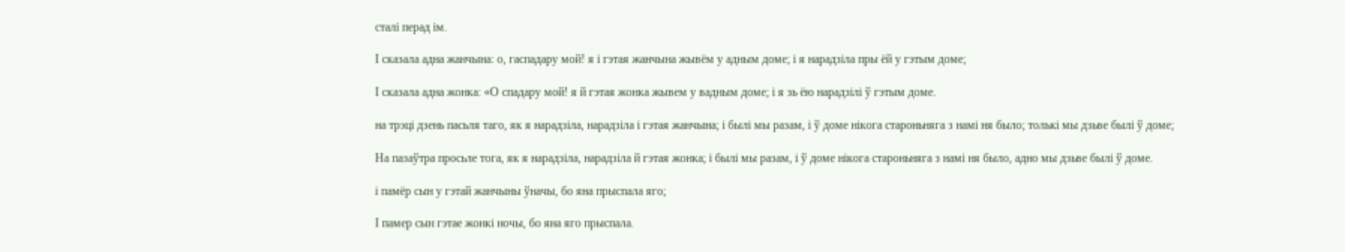сталі перад ім.

І сказала адна жанчына: о, гаспадару мой! я і гэтая жанчына жывём у адным доме; і я нарадзіла пры ёй у гэтым доме;

І сказала адна жонка: «О спадару мой! я й гэтая жонка жывем у вадным доме; і я зь ёю нарадзілі ў гэтым доме.

на трэці дзень пасьля таго, як я нарадзіла, нарадзіла і гэтая жанчына; і былі мы разам, і ў доме нікога староньняга з намі ня было; толькі мы дзьве былі ў доме;

На пазаўтра просьле тога, як я нарадзіла, нарадзіла й гэтая жонка; і былі мы разам, і ў доме нікога староньняга з намі ня было, адно мы дзьве былі ў доме.

і памёр сын у гэтай жанчыны ўначы, бо яна прыспала яго;

І памер сын гэтае жонкі ночы, бо яна яго прыспала.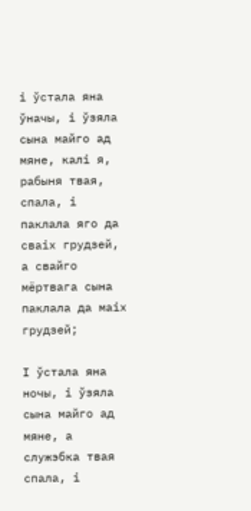і ўстала яна ўначы, і ўзяла сына майго ад мяне, калі я, рабыня твая, спала, і паклала яго да сваіх грудзей, а свайго мёртвага сына паклала да маіх грудзей;

І ўстала яна ночы, і ўзяла сына майго ад мяне, а служэбка твая спала, і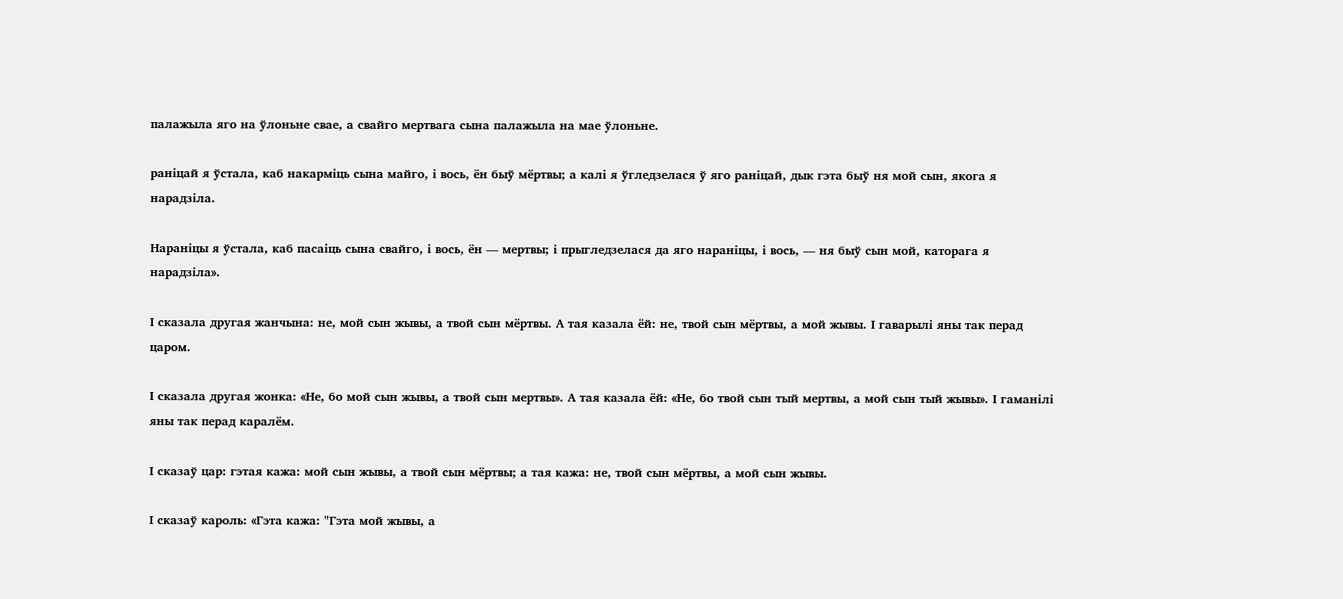палажыла яго на ўлоньне свае, а свайго мертвага сына палажыла на мае ўлоньне.

раніцай я ўстала, каб накарміць сына майго, і вось, ён быў мёртвы; а калі я ўгледзелася ў яго раніцай, дык гэта быў ня мой сын, якога я нарадзіла.

Нараніцы я ўстала, каб пасаіць сына свайго, і вось, ён — мертвы; і прыгледзелася да яго нараніцы, і вось, — ня быў сын мой, каторага я нарадзіла».

І сказала другая жанчына: не, мой сын жывы, а твой сын мёртвы. А тая казала ёй: не, твой сын мёртвы, а мой жывы. І гаварылі яны так перад царом.

І сказала другая жонка: «Не, бо мой сын жывы, а твой сын мертвы». А тая казала ёй: «Не, бо твой сын тый мертвы, а мой сын тый жывы». І гаманілі яны так перад каралём.

І сказаў цар: гэтая кажа: мой сын жывы, а твой сын мёртвы; а тая кажа: не, твой сын мёртвы, а мой сын жывы.

І сказаў кароль: «Гэта кажа: "Гэта мой жывы, а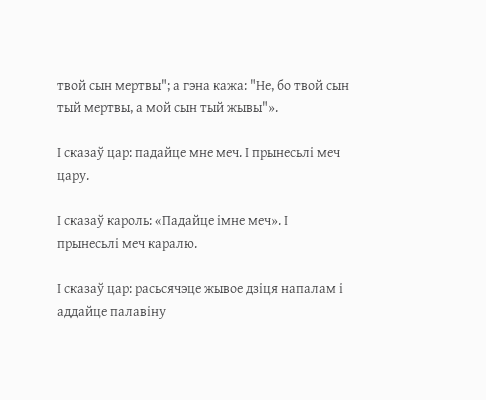твой сын мертвы"; а гэна кажа: "Не, бо твой сын тый мертвы, а мой сын тый жывы"».

І сказаў цар: падайце мне меч. І прынесьлі меч цару.

І сказаў кароль: «Падайце імне меч». І прынесьлі меч каралю.

І сказаў цар: расьсячэце жывое дзіця напалам і аддайце палавіну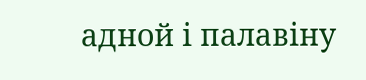адной і палавіну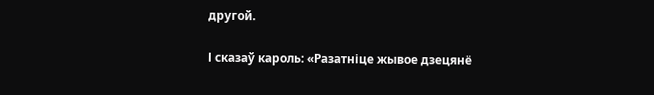другой.

І сказаў кароль: «Разатніце жывое дзецянё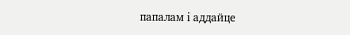папалам і аддайце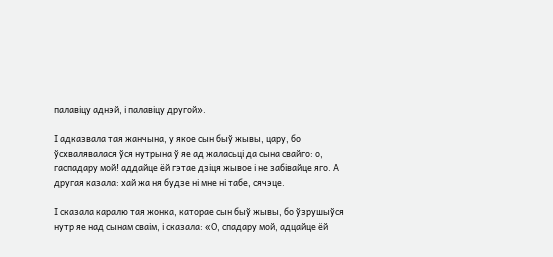палавіцу аднэй, і палавіцу другой».

І адказвала тая жанчына, у якое сын быў жывы, цару, бо ўсхвалявалася ўся нутрына ў яе ад жаласьці да сына свайго: о, гаспадару мой! аддайце ёй гэтае дзіця жывое і не забівайце яго. А другая казала: хай жа ня будзе ні мне ні табе, сячэце.

І сказала каралю тая жонка, каторае сын быў жывы, бо ўзрушыўся нутр яе над сынам сваім, і сказала: «О, спадару мой, адцайце ёй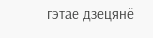гэтае дзецянё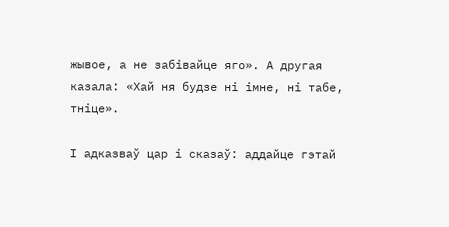жывое, а не забівайце яго». А другая казала: «Хай ня будзе ні імне, ні табе, тніце».

І адказваў цар і сказаў: аддайце гэтай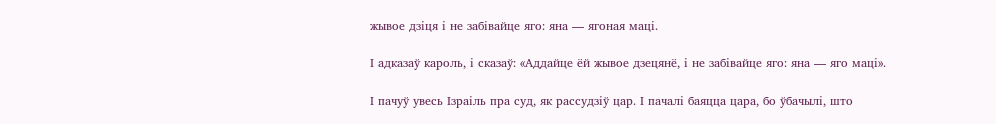жывое дзіця і не забівайце яго: яна — ягоная маці.

І адказаў кароль, і сказаў: «Аддайце ёй жывое дзецянё, і не забівайце яго: яна — яго маці».

І пачуў увесь Ізраіль пра суд, як рассудзіў цар. І пачалі баяцца цара, бо ўбачылі, што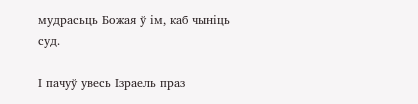мудрасьць Божая ў ім, каб чыніць суд.

І пачуў увесь Ізраель праз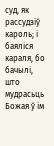суд, як рассудзіў кароль; і баяліся караля, бо бачылі, што мудрасьць Божая ў ім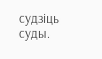судзіць суды.